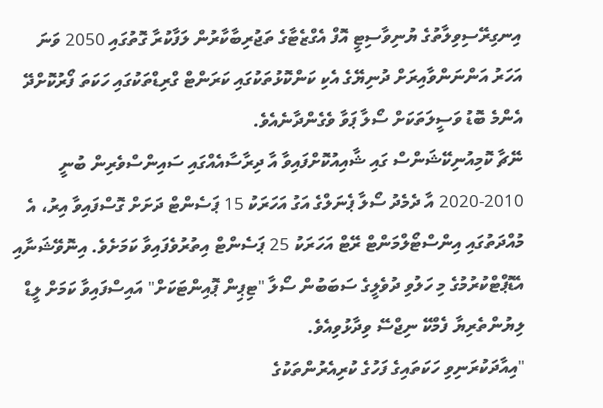އިނގިރޭސިވިލާތުގެ ޔުނިވާސިޓީ އޮފް އެގްޒެޓާގެ ތަޖުރިބާކާރުން ލަފާކުރާ ގޮތުގައި 2050 ވަނަ އަހަރު އަންނަންވާއިރަށް ދުނިޔޭގެ އެކި ކަންކޮޅުތަކުގައި ކަރަންޓް ގްރިޑްތަކުގައި ހަކަތަ ފޯރުކޮށްދޭ އެންމެ ބޮޑު ވަސީލަތަކަށް ސޯލާ ޕަވާ ވެގެންދާނެއެވެ.
ނޭޗާ ކޮމިއުނިކޭޝަންސް ގައި ޝާއިއުކޮށްފައިވާ އާ ދިރާސާއެއްގައި ސައިންސްވެރިން ބުނީ 2010-2020 އާ ދެމެދު ސޯލާ ޕެނަލްގެ އަގު އަހަރަކު 15 ޕަސެންޓް ދަށަށް ގޮސްފައިވާ އިރު، އެ މުއްދަތުގައި އިންސްޓޯލްމަންޓް ރޭޓް އަހަރަކު 25 ޕަސެންޓް އިތުރުވެފައިވާ ކަމަށެވެ. އިނޮވޭޝަނާއި އެޑޮޕްޓްކުރުމުގެ މި ހަލުވި ދުވެލީގެ ސަބަބުން ސޯލާ "ޓިޕިން ޕޮއިންޓަކަށް" އައިސްފައިވާ ކަމަށް ލީޑް ލިޔުންތެރިޔާ ފެމްކޭ ނިޖްސޭ ވިދާޅުވިއެވެ.
"އިއާދަކުރަނިވި ހަކަތައިގެ ފަހުގެ ކުރިއެރުންތަކުގެ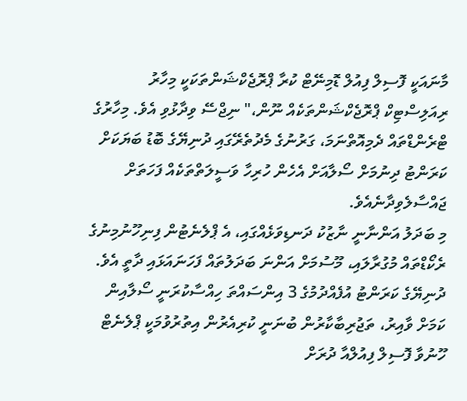މާނައަކީ ފޮސިލް ފިއުލް ޑޮމިނޭޓް ކުރާ ޕްރޮޖެކްޝަންތަކަކީ މިހާރު ރިއަލިސްޓިކް ޕްރޮޖެކްޝަންތަކެއް ނޫން،" ނިޖްސޭ ވިދާޅުވި އެވެ. މިހާރުގެ ޓްރެންޑްތައް ދެމިއޮތްނަމަ، ގަރުނުގެ މެދުތެރޭގައި ދުނިޔޭގެ ބޮޑު ބަޔަކަށް ކަރަންޓު ދިނުމަށް ސޯލާއަށް އެހެން ހުރިހާ ވަސީލަތްތަކެއް ފަހަތަށް ޖައްސާލެވިދާނެއެވެ.
މި ބަދަލު އަންނާނީ ނާޒުކު ދަނޑިވަޅެއްގައި، އެ ޕްލެނެޓުން ފިނިހޫނުމިނުގެ ރެކޯޑްތައް މުގުރާލައި، މޫސުމަށް އަންނަ ބަދަލުތައް ފަހަނައަޅައި ދާތީ އެވެ. ދުނިޔޭގެ ކަރަންޓު އުފެއްދުމުގެ 3 އިންސައްތަ ހިއްސާކުރަނީ ސޯލާއިން ކަމަށް ވާއިރު، ތަޖުރިބާކާރުން ބުނަނީ ކުރިއެރުން އިތުރުވުމަކީ ޕްލެނެޓް ހޫނުވާ ފޮސިލް ފިއުލްއާ ދުރަށް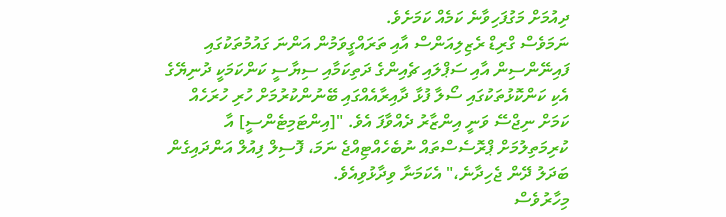ދިއުމަށް މަގުފަހިވާނެ ކަމެއް ކަމަށެވެ.
ނަމަވެސް ގްރިޑް ރެޒިލިއަންސް އާއި ތަރައްގީވަމުން އަންނަ ގައުމުތަކުގައި ފައިނޭންސިން އާއި ސަޕްލައި ޗެއިންގެ ދަތިކަމާއި ސިޔާސީ ކަންކަމަކީ ދުނިޔޭގެ އެކި ކަންކޮޅުތަކުގައި ސޯލާ ފުޅާ ދާއިރާއެއްގައި ބޭނުންކުރުމަށް ހުރި ހުރަހެއް ކަމަށް ނިޖްސޭ ވަނީ އިންޒާރު ދެއްވާފަ އެވެ. "[އިންޓަމިޓެންސީ] އާ ކުރިމަތިލުމަށް ޕްރޮސެސްތައް ނުބެހެއްޓިއްޖެ ނަމަ، ފޮސިލް ފިއުލް އަންދައިގެން ބަދަލު ދޭން ޖެހިދާނެ،" އެކަމަނާ ވިދާޅުވިއެވެ.
މިހާރުވެސް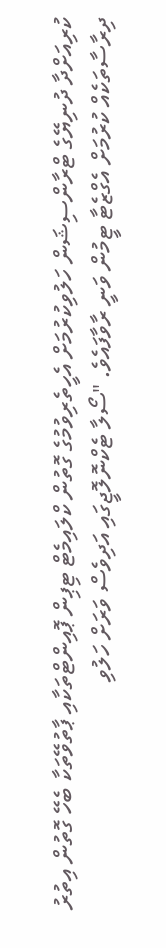ކުރިއަށްދާ ދުނިޔޭގެ ޓްރާންސިޝަން ހަލުވިކުރުމަށް އެހީތެރިވުމުގެ ގޮތުން ކްލައިމެޓް ޓިޕިން ޕޮއިންޓްތަކާއި ޕާތުވޭތަކާ ބެހޭ ގޮތުން އިތުރު ދިރާސާތަކެއް ކުރުމަށް އެގްޒެޓާ ޓީމުން ވަނީ ރާވާފައެވެ. "ސޯލާ ޓެކްނޮލޮޖީގައި އަދިވެސް ވަރަށް ހަލުވި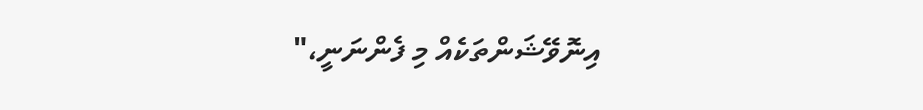އިނޮވޭޝަންތަކެއް މި ފެންނަނީ،"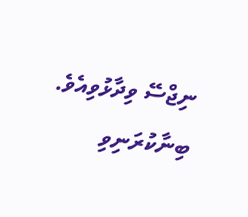ނިޖްސޭ ވިދާޅުވިއެވެ.
ބިނާކުރަނިވި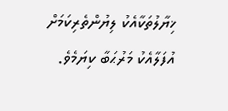ޚިޔާލުތަކާއެކު ލިޔުންތެރިކަމަށް އުފަލާއެކު މަރުޙަބާ ކިޔަމެވެ.